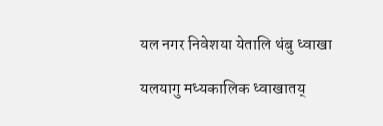यल नगर निवेशया येतालि थंबु ध्वाखा

यलयागु मध्यकालिक ध्वाखातय्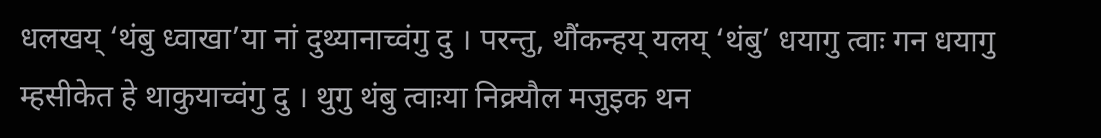धलखय् ‘थंबु ध्वाखा’या नां दुथ्यानाच्वंगु दु । परन्तु, थौंकन्हय् यलय् ‘थंबु’ धयागु त्वाः गन धयागु म्हसीकेत हे थाकुयाच्वंगु दु । थुगु थंबु त्वाःया निक्र्यौल मजुइक थन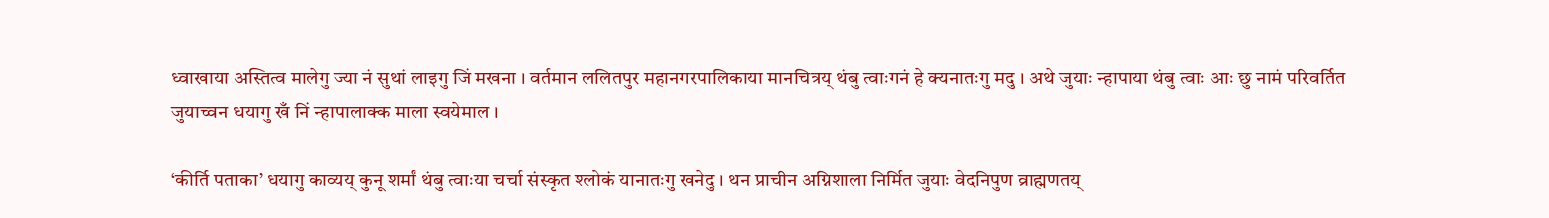ध्वाखाया अस्तित्व मालेगु ज्या नं सुथां लाइगु जिं मखना । वर्तमान ललितपुर महानगरपालिकाया मानचित्रय् थंबु त्वाःगनं हे क्यनातःगु मदु । अथे जुयाः न्हापाया थंबु त्वाः आः छु नामं परिवर्तित जुयाच्वन धयागु खँ निं न्हापालाक्क माला स्वयेमाल ।

‘कीर्ति पताका’ धयागु काव्यय् कुनू शर्मां थंबु त्वाःया चर्चा संस्कृत श्लोकं यानातःगु खनेदु । थन प्राचीन अग्निशाला निर्मित जुयाः वेदनिपुण व्राह्मणतय्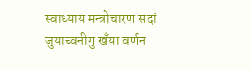स्वाध्याय मन्त्रोचारण सदां जुयाच्वनीगु खँया वर्णन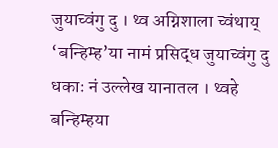जुयाच्वंगु दु । थ्व अग्निशाला च्वंथाय् ‘बन्हिम्ह’या नामं प्रसिद्ध जुयाच्वंगु दु धकाः नं उल्लेख यानातल । थ्वहे बन्हिम्हया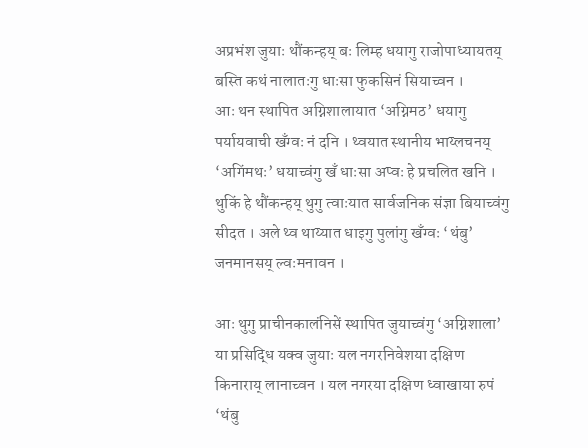अप्रभंश जुयाः थौंकन्हय् बः लिम्ह धयागु राजोपाध्यायतय् बस्ति कथं नालातःगु धाःसा फुकसिनं सियाच्वन ।
आः थन स्थापित अग्निशालायात ‘अग्निमठ’ धयागु पर्यायवाची खँग्वः नं दनि । थ्वयात स्थानीय भाय्लचनय् ‘अगिंमथः’ धयाच्वंगु खँ धाःसा अप्वः हे प्रचलित खनि । थुकिं हे थौंकन्हय् थुगु त्वाःयात सार्वजनिक संज्ञा बियाच्वंगु सीदत । अले थ्व थाय्यात धाइगु पुलांगु खँग्वः ‘थंबु’ जनमानसय् ल्वःमनावन ।

आः थुगु प्राचीनकालंनिसें स्थापित जुयाच्वंगु ‘अग्निशाला’ या प्रसिद्धि यक्व जुयाः यल नगरनिवेशया दक्षिण किनाराय् लानाच्वन । यल नगरया दक्षिण ध्वाखाया रुपं ‘थंबु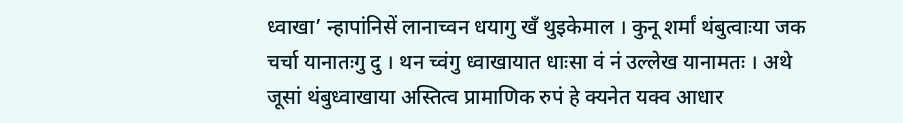ध्वाखा’ न्हापांनिसें लानाच्वन धयागु खँ थुइकेमाल । कुनू शर्मां थंबुत्वाःया जक चर्चा यानातःगु दु । थन च्वंगु ध्वाखायात धाःसा वं नं उल्लेख यानामतः । अथे जूसां थंबुध्वाखाया अस्तित्व प्रामाणिक रुपं हे क्यनेत यक्व आधार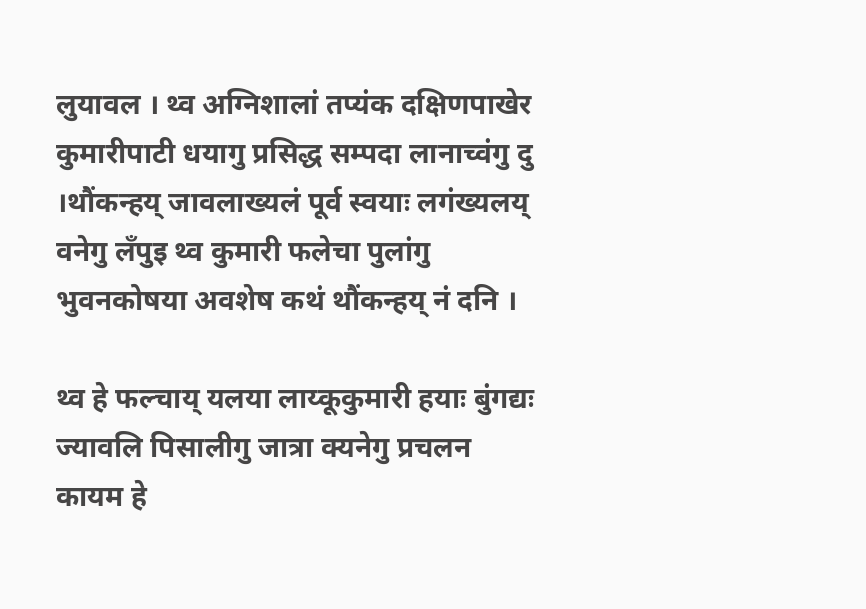लुयावल । थ्व अग्निशालां तप्यंक दक्षिणपाखेर कुमारीपाटी धयागु प्रसिद्ध सम्पदा लानाच्वंगु दु ।थौंकन्हय् जावलाख्यलं पूर्व स्वयाः लगंख्यलय् वनेगु लँपुइ थ्व कुमारी फलेचा पुलांगु भुवनकोषया अवशेष कथं थौंकन्हय् नं दनि ।

थ्व हे फल्चाय् यलया लाय्कूकुमारी हयाः बुंगद्यः ज्यावलि पिसालीगु जात्रा क्यनेगु प्रचलन कायम हे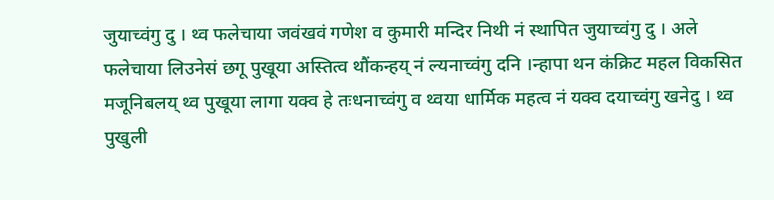जुयाच्वंगु दु । थ्व फलेचाया जवंखवं गणेश व कुमारी मन्दिर निथी नं स्थापित जुयाच्वंगु दु । अले फलेचाया लिउनेसं छगू पुखूया अस्तित्व थौंकन्हय् नं ल्यनाच्वंगु दनि ।न्हापा थन कंक्रिट महल विकसित मजूनिबलय् थ्व पुखूया लागा यक्व हे तःधनाच्वंगु व थ्वया धार्मिक महत्व नं यक्व दयाच्वंगु खनेदु । थ्व पुखुली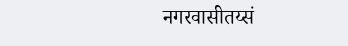नगरवासीतय्सं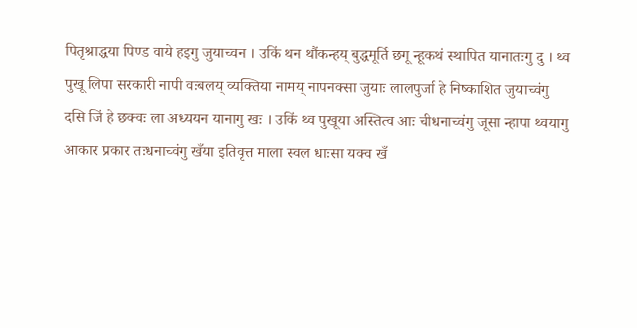पितृश्राद्धया पिण्ड वाये हइगु जुयाच्वन । उकिं थन थौंकन्हय् बुद्धमूर्ति छगू न्हूकथं स्थापित यानातःगु दु । थ्व पुखू लिपा सरकारी नापी वःबलय् व्यक्तिया नामय् नापनक्सा जुयाः लालपुर्जा हे निष्काशित जुयाच्वंगु दसि जिं हे छक्वः ला अध्ययन यानागु खः । उकिं थ्व पुखूया अस्तित्व आः चीधनाच्वंगु जूसा न्हापा थ्वयागु आकार प्रकार तःधनाच्वंगु खँया इतिवृत्त माला स्वल धाःसा यक्व खँ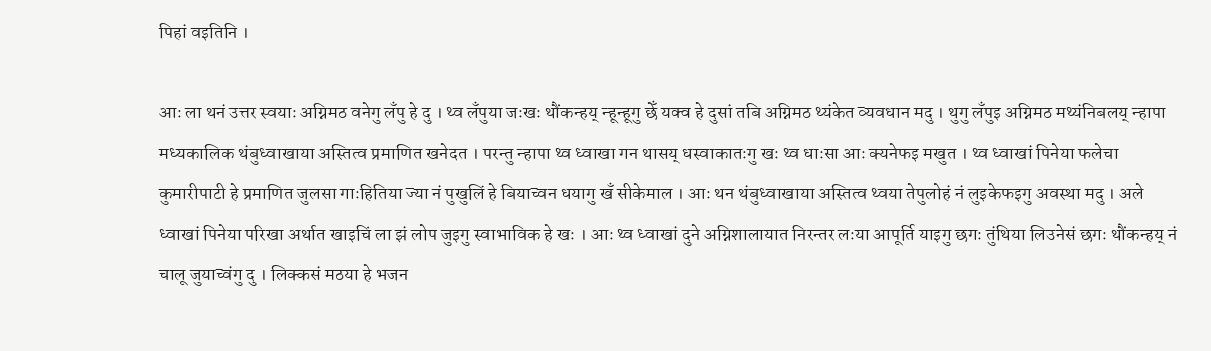पिहां वइतिनि ।

आः ला थनं उत्तर स्वयाः अग्निमठ वनेगु लँपु हे दु । थ्व लँपुया जःखः थौंकन्हय् न्हून्हूगु छेँ यक्व हे दुसां तबि अग्निमठ थ्यंकेत व्यवधान मदु । थुगु लँपुइ अग्निमठ मथ्यंनिबलय् न्हापा मध्यकालिक थंबुध्वाखाया अस्तित्व प्रमाणित खनेदत । परन्तु न्हापा थ्व ध्वाखा गन थासय् धस्वाकातःगु खः थ्व धाःसा आः क्यनेफइ मखुत । थ्व ध्वाखां पिनेया फलेचा कुमारीपाटी हे प्रमाणित जुलसा गाःहितिया ज्या नं पुखुलिं हे बियाच्वन धयागु खँ सीकेमाल । आः थन थंबुध्वाखाया अस्तित्व थ्वया तेपुलोहं नं लुइकेफइगु अवस्था मदु । अले ध्वाखां पिनेया परिखा अर्थात खाइचिं ला झं लोप जुइगु स्वाभाविक हे खः । आः थ्व ध्वाखां दुने अग्निशालायात निरन्तर लःया आपूर्ति याइगु छगः तुंथिया लिउनेसं छगः थौंकन्हय् नं चालू जुयाच्वंगु दु । लिक्कसं मठया हे भजन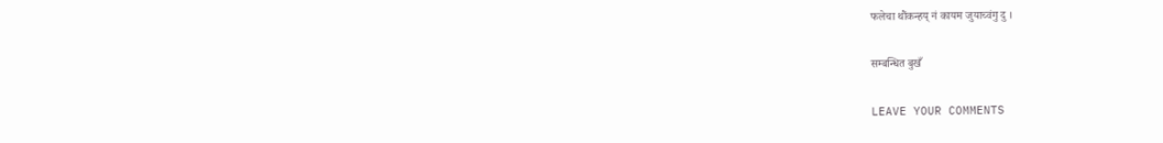फलेचा थौंकन्हय् नं कायम जुयाच्वंगु दु ।

सम्बन्धित बुखँ

LEAVE YOUR COMMENTS